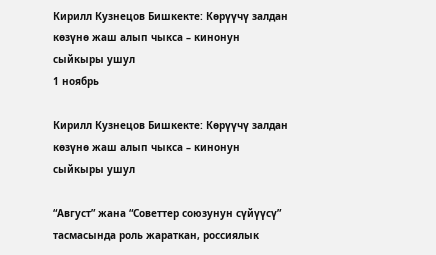Кирилл Кузнецов Бишкекте: Көрүүчү залдан көзүнө жаш алып чыкса – кинонун сыйкыры ушул
1 ноябрь

Кирилл Кузнецов Бишкекте: Көрүүчү залдан көзүнө жаш алып чыкса – кинонун сыйкыры ушул

“Август” жана “Советтер союзунун сүйүүсү” тасмасында роль жараткан, россиялык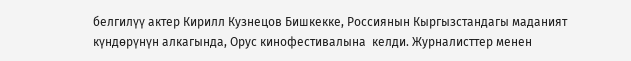белгилүү актер Кирилл Кузнецов Бишкекке, Россиянын Кыргызстандагы маданият күндөрүнүн алкагында, Орус кинофестивалына  келди. Журналисттер менен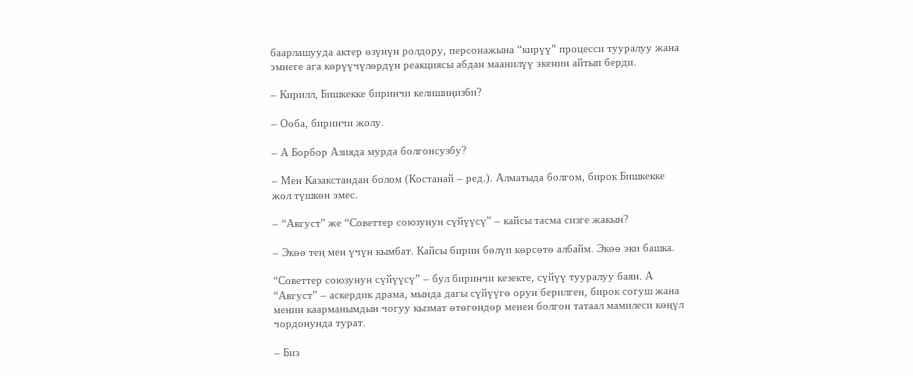баарлашууда актер өзүнүн ролдору, персонажына “кирүү” процесси тууралуу жана эмнеге ага көрүүчүлөрдүн реакциясы абдан маанилүү экенин айтып берди.

– Кирилл, Бишкекке биринчи келишиңизби?

– Ооба, биринчи жолу.

– А Борбор Азияда мурда болгонсузбу?

– Мен Казакстандан болом (Костанай – ред.). Алматыда болгом, бирок Бишкекке жол түшкөн эмес.

– “Август” же “Советтер союзунун сүйүүсү” – кайсы тасма сизге жакын?

– Экөө тең мен үчүн кымбат. Кайсы бирин бөлүп көрсөтө албайм. Экөө эки башка.

“Советтер союзунун сүйүүсү” – бул биринчи кезекте, сүйүү тууралуу баян. А “Август” – аскердик драма, мында дагы сүйүүгө орун берилген, бирок согуш жана менин каарманымдын чогуу кызмат өтөгөндөр менен болгон татаал мамилеси көңүл чордонунда турат.

– Биз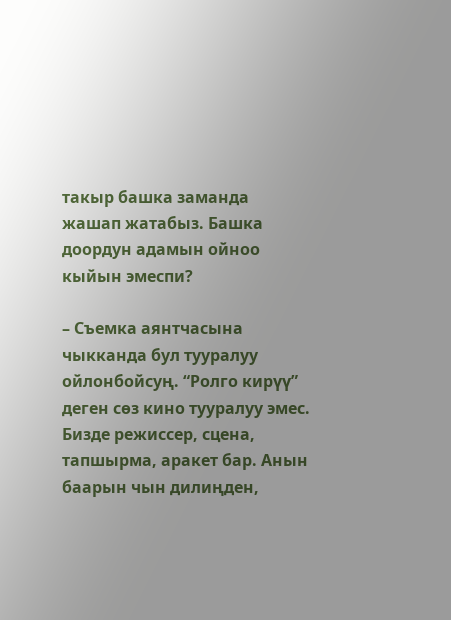такыр башка заманда жашап жатабыз. Башка доордун адамын ойноо кыйын эмеспи?

– Съемка аянтчасына чыкканда бул тууралуу ойлонбойсуң. “Ролго кирүү” деген сөз кино тууралуу эмес. Бизде режиссер, сцена, тапшырма, аракет бар. Анын баарын чын дилиңден,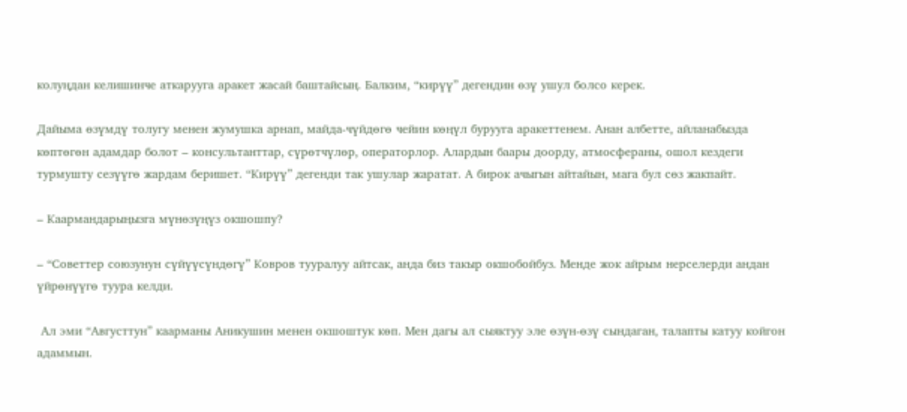колуңдан келишинче аткарууга аракет жасай баштайсың. Балким, “кирүү” дегендин өзү ушул болсо керек.

Дайыма өзүмдү толугу менен жумушка арнап, майда-чүйдөгө чейин көңүл бурууга аракеттенем. Анан албетте, айланабызда көптөгөн адамдар болот – консультанттар, сүрөтчүлөр, операторлор. Алардын баары доорду, атмосфераны, ошол кездеги турмушту сезүүгө жардам беришет. “Кирүү” дегенди так ушулар жаратат. А бирок ачыгын айтайын, мага бул сөз жакпайт.

– Каармандарыңызга мүнөзүңүз окшошпу?

– “Советтер союзунун сүйүүсүндөгү” Ковров тууралуу айтсак, анда биз такыр окшобойбуз. Менде жок айрым нерселерди андан үйрөнүүгө туура келди.

 Ал эми “Августтун” каарманы Аникушин менен окшоштук көп. Мен дагы ал сыяктуу эле өзүн-өзү сындаган, талапты катуу койгон адаммын.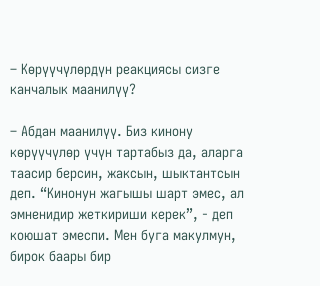– Көрүүчүлөрдүн реакциясы сизге канчалык маанилүү?

– Абдан маанилүү. Биз кинону көрүүчүлөр үчүн тартабыз да, аларга таасир берсин, жаксын, шыктантсын деп. “Кинонун жагышы шарт эмес, ал эмненидир жеткириши керек”, - деп коюшат эмеспи. Мен буга макулмун, бирок баары бир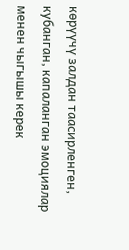көрүүчү залдан таасирленген, кубанган, капаланган эмоциялар менен чыгышы керек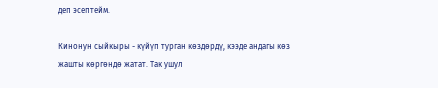деп эсептейм.

Кинонун сыйкыры - күйүп турган көздөрдү, кээде андагы көз жашты көргөндө жатат. Так ушул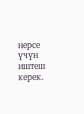нерсе үчүн иштеш керек.